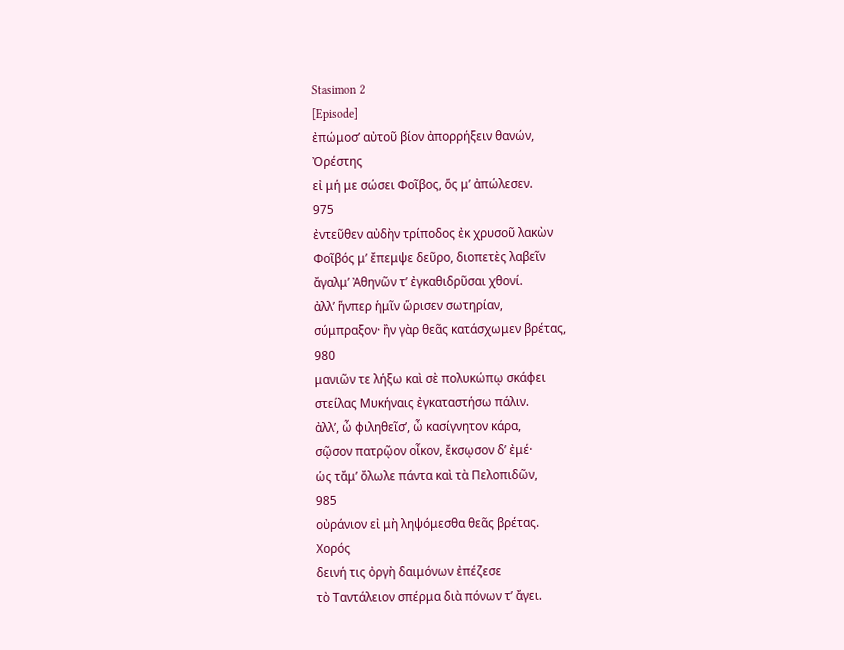Stasimon 2
[Episode]
ἐπώμοσʼ αὐτοῦ βίον ἀπορρήξειν θανών,
Ὀρέστης
εἰ μή με σώσει Φοῖβος, ὅς μʼ ἀπώλεσεν.
975
ἐντεῦθεν αὐδὴν τρίποδος ἐκ χρυσοῦ λακὼν
Φοῖβός μʼ ἔπεμψε δεῦρο, διοπετὲς λαβεῖν
ἄγαλμʼ Ἀθηνῶν τʼ ἐγκαθιδρῦσαι χθονί.
ἀλλʼ ἥνπερ ἡμῖν ὥρισεν σωτηρίαν,
σύμπραξον· ἢν γὰρ θεᾶς κατάσχωμεν βρέτας,
980
μανιῶν τε λήξω καὶ σὲ πολυκώπῳ σκάφει
στείλας Μυκήναις ἐγκαταστήσω πάλιν.
ἀλλʼ, ὦ φιληθεῖσʼ, ὦ κασίγνητον κάρα,
σῷσον πατρῷον οἶκον, ἔκσῳσον δʼ ἐμέ·
ὡς τἄμʼ ὄλωλε πάντα καὶ τὰ Πελοπιδῶν,
985
οὐράνιον εἰ μὴ ληψόμεσθα θεᾶς βρέτας.
Χορός
δεινή τις ὀργὴ δαιμόνων ἐπέζεσε
τὸ Ταντάλειον σπέρμα διὰ πόνων τʼ ἄγει.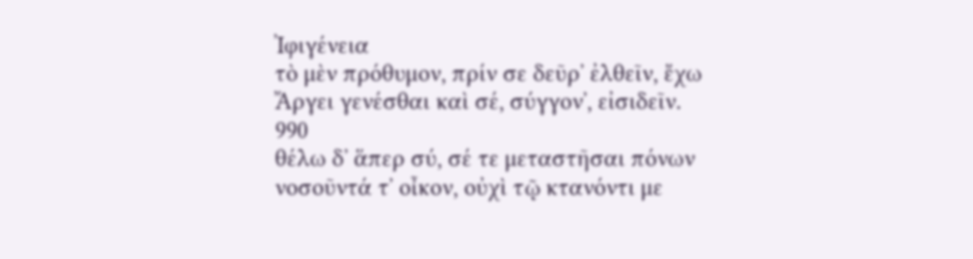Ἰφιγένεια
τὸ μὲν πρόθυμον, πρίν σε δεῦρʼ ἐλθεῖν, ἔχω
Ἄργει γενέσθαι καὶ σέ, σύγγονʼ, εἰσιδεῖν.
990
θέλω δʼ ἅπερ σύ, σέ τε μεταστῆσαι πόνων
νοσοῦντά τʼ οἶκον, οὐχὶ τῷ κτανόντι με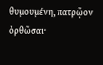θυμουμένη, πατρῷον ὀρθῶσαι·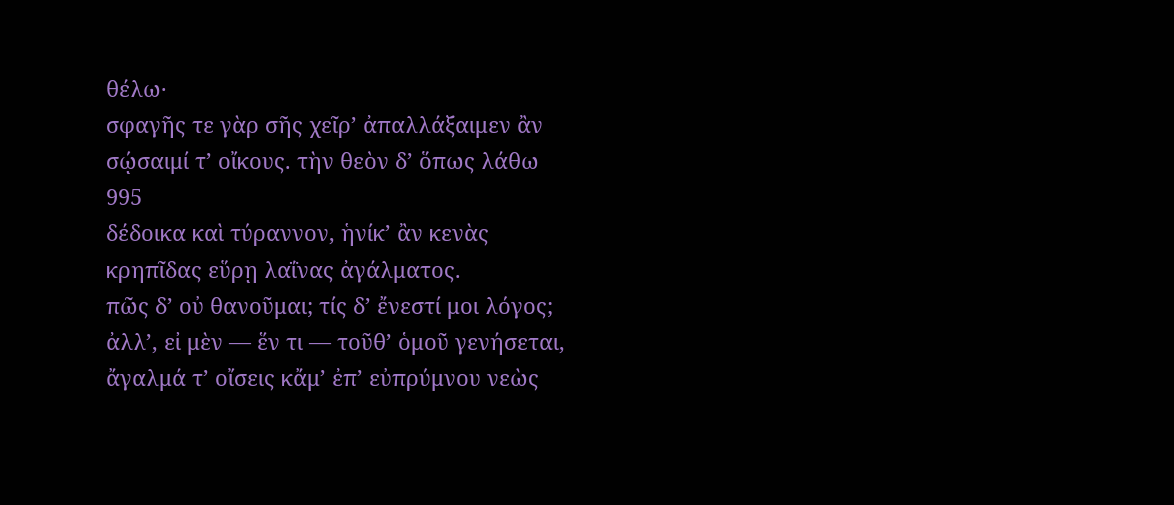θέλω·
σφαγῆς τε γὰρ σῆς χεῖρʼ ἀπαλλάξαιμεν ἂν
σῴσαιμί τʼ οἴκους. τὴν θεὸν δʼ ὅπως λάθω
995
δέδοικα καὶ τύραννον, ἡνίκʼ ἂν κενὰς
κρηπῖδας εὕρῃ λαΐνας ἀγάλματος.
πῶς δʼ οὐ θανοῦμαι; τίς δʼ ἔνεστί μοι λόγος;
ἀλλʼ, εἰ μὲν — ἕν τι — τοῦθʼ ὁμοῦ γενήσεται,
ἄγαλμά τʼ οἴσεις κἄμʼ ἐπʼ εὐπρύμνου νεὼς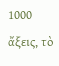1000
ἄξεις, τὸ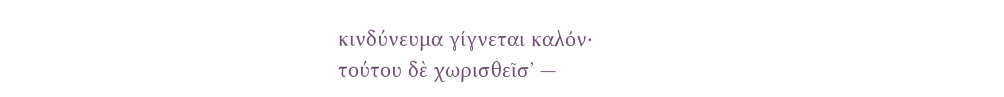κινδύνευμα γίγνεται καλόν·
τούτου δὲ χωρισθεῖσʼ —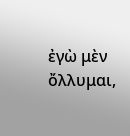ἐγὼ μὲν ὄλλυμαι,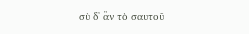σὺ δʼ ἂν τὸ σαυτοῦ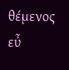θέμενος εὖ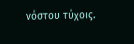νόστου τύχοις.